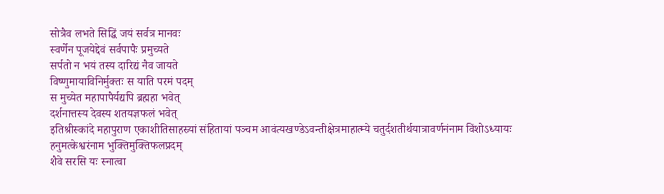सोत्रैव लभते सिद्धिं जयं सर्वत्र मानवः
स्वर्णेन पूजयेद्देवं सर्वपापैः प्रमुच्यते
सर्पतो न भयं तस्य दारिद्यं नैव जायते
विष्णुमायाविनिर्मुक्तः स याति परमं पदम्
स मुच्येत महापापैर्यद्यपि ब्रह्महा भवेत्
दर्शनात्तस्य देवस्य शतयज्ञफलं भवेत्
इतिश्रीस्कांदे महापुराण एकाशीतिसाहस्र्यां संहितायां पञ्चम आवंत्यखण्डेऽवन्तीक्षेत्रमाहात्म्ये चतुर्दशतीर्थयात्रावर्णनंनाम विंशोऽध्यायः
हनुमत्केश्वरंनाम भुक्तिमुक्तिफलप्रदम्
शैवे सरसि यः स्नात्वा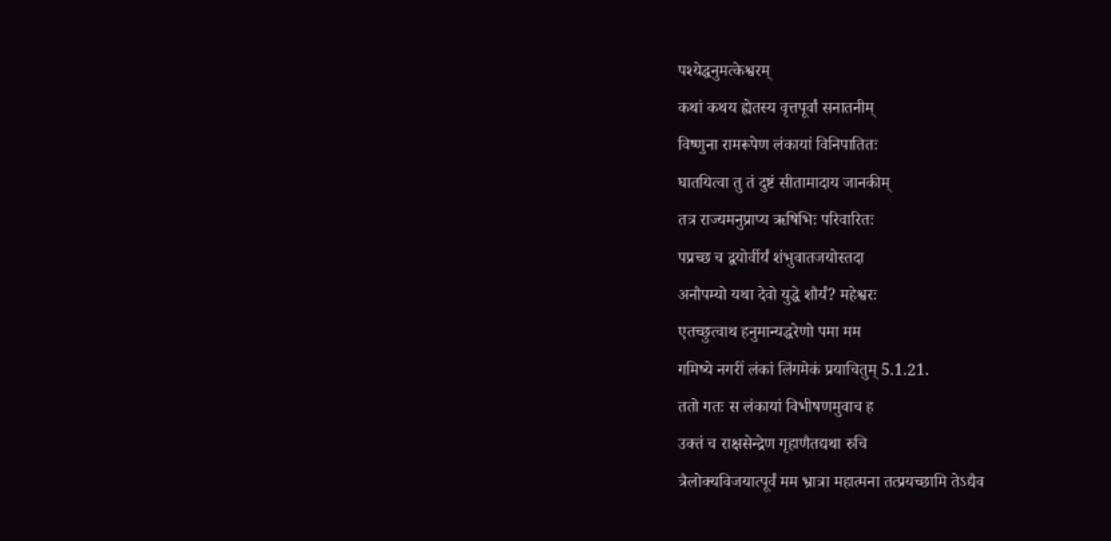पश्येद्धनुमत्केश्वरम्
कथां कथय ह्येतस्य वृत्तपूर्वां सनातनीम्
विष्णुना रामरूपेण लंकायां विनिपातितः
घातयित्वा तु तं दुष्टं सीतामादाय जानकीम्
तत्र राज्यमनुप्राप्य ऋषिभिः परिवारितः
पप्रच्छ च द्वयोर्वीर्यं शंभुवातजयोस्तदा
अनौपम्यो यथा देवो युद्धे शौर्यं? महेश्वरः
एतच्छुत्वाथ हनुमान्यद्धरेणो पमा मम
गमिष्ये नगरीं लंकां लिंगमेकं प्रयाचितुम् 5.1.21.
ततो गतः स लंकायां विभीषणमुवाच ह
उक्तं च राक्षसेन्द्रेण गृहाणैतद्यथा रुचि
त्रैलोक्यविजयात्पूर्वं मम भ्रात्रा महात्मना तत्प्रयच्छामि तेऽद्यैव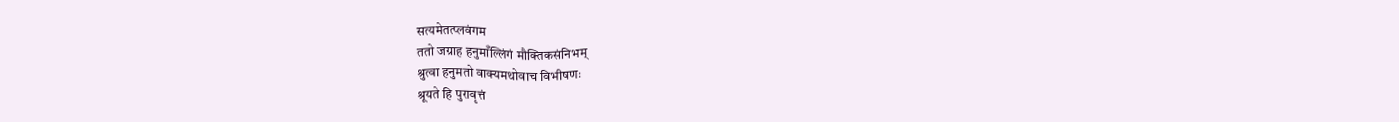सत्यमेतत्प्लवंगम
ततो जग्राह हनुमाँल्लिंगं मौक्तिकसंनिभम्
श्रुत्वा हनुमतो वाक्यमथोवाच विभीषणः
श्रूयते हि पुरावृत्तं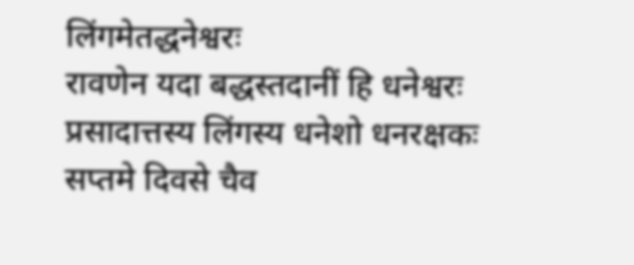लिंगमेतद्धनेश्वरः
रावणेन यदा बद्धस्तदानीं हि धनेश्वरः
प्रसादात्तस्य लिंगस्य धनेशो धनरक्षकः
सप्तमे दिवसे चैव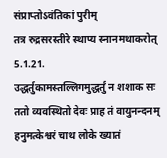संप्राप्तोऽवंतिकां पुरीम्
तत्र रुद्रसरस्तीरे स्थाप्य स्नानमथाकरोत् 5.1.21.
उद्धर्तुकामस्तल्लिगमुद्धर्तुं न शशाक सः
ततो व्यवस्थितो देवः प्राह तं वायुनन्दनम्
हनुमत्केश्वरं चाथ लोके ख्यातं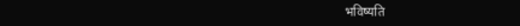भविष्यति